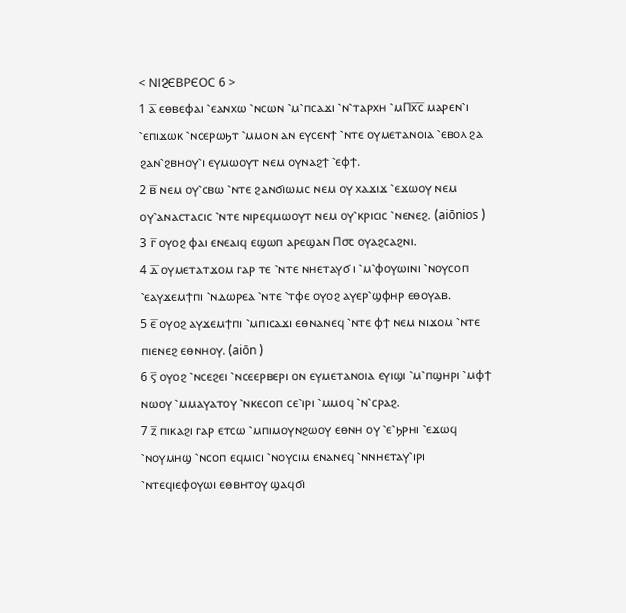< ⲚⲒⳈⲈⲂⲢⲈⲞⲤ 6 >
1 ⲁ̅ ⲉⲑⲃⲉⲫⲁⲓ ⳿ⲉⲁⲛⲭⲱ ⳿ⲛⲥⲱⲛ ⳿ⲙ⳿ⲡⲥⲁϫⲓ ⳿ⲛ⳿ⲧⲁⲣⲭⲏ ⳿ⲙⲠⲭ̅ⲥ̅ ⲙⲁⲣⲉⲛ⳿ⲓ ⳿ⲉⲡⲓϫⲱⲕ ⳿ⲛⲥⲉⲣⲱϧⲧ ⳿ⲙⲙⲟⲛ ⲁⲛ ⲉⲩⲥⲉⲛϯ ⳿ⲛⲧⲉ ⲟⲩⲙⲉⲧⲁⲛⲟⲓⲁ ⳿ⲉⲃⲟⲗ ϩⲁ ϩⲁⲛ⳿ϩⲃⲏⲟⲩ⳿ⲓ ⲉⲩⲙⲱⲟⲩⲧ ⲛⲉⲙ ⲟⲩⲛⲁϩϯ ⳿ⲉⲫϯ.
2 ⲃ̅ ⲛⲉⲙ ⲟⲩ⳿ⲥⲃⲱ ⳿ⲛⲧⲉ ϩⲁⲛϭⲓⲱⲙⲥ ⲛⲉⲙ ⲟⲩ ⲭⲁϫⲓϫ ⳿ⲉϫⲱⲟⲩ ⲛⲉⲙ ⲟⲩ⳿ⲁⲛⲁⲥⲧⲁⲥⲓⲥ ⳿ⲛⲧⲉ ⲛⲓⲣⲉϥⲙⲱⲟⲩⲧ ⲛⲉⲙ ⲟⲩ⳿ⲕⲣⲓⲥⲓⲥ ⳿ⲛⲉⲛⲉϩ. (aiōnios )
3 ⲅ̅ ⲟⲩⲟϩ ⲫⲁⲓ ⲉⲛⲉⲁⲓϥ ⲉϣⲱⲡ ⲁⲣⲉϣⲁⲛ Ⲡ⳪ ⲟⲩⲁϩⲥⲁϩⲛⲓ.
4 ⲇ̅ ⲟⲩⲙⲉⲧⲁⲧϫⲟⲙ ⲅⲁⲣ ⲧⲉ ⳿ⲛⲧⲉ ⲛⲏⲉⲧⲁⲩϭ ⲓ ⳿ⲙ⳿ⲫⲟⲩⲱⲓⲛⲓ ⳿ⲛⲟⲩⲥⲟⲡ ⳿ⲉⲁⲩϫⲉⲙϯⲡⲓ ⳿ⲛⲇⲱⲣⲉⲁ ⳿ⲛⲧⲉ ⳿ⲧⲫⲉ ⲟⲩⲟϩ ⲁⲩⲉⲣ⳿ϣⲫⲏⲣ ⲉⲑⲟⲩⲁⲃ.
5 ⲉ̅ ⲟⲩⲟϩ ⲁⲩϫⲉⲙϯⲡⲓ ⳿ⲙⲡⲓⲥⲁϫⲓ ⲉⲑⲛⲁⲛⲉϥ ⳿ⲛⲧⲉ ⲫϯ ⲛⲉⲙ ⲛⲓϫⲟⲙ ⳿ⲛⲧⲉ ⲡⲓⲉⲛⲉϩ ⲉⲑⲛⲏⲟⲩ. (aiōn )
6 ⲋ̅ ⲟⲩⲟϩ ⳿ⲛⲥⲉϩⲉⲓ ⳿ⲛⲥⲉⲉⲣⲃⲉⲣⲓ ⲟⲛ ⲉⲩⲙⲉⲧⲁⲛⲟⲓⲁ ⲉⲩⲓϣⲓ ⳿ⲙ⳿ⲡϣⲏⲣⲓ ⳿ⲙⲫϯ ⲛⲱⲟⲩ ⳿ⲙⲙⲁⲩⲁⲧⲟⲩ ⳿ⲛⲕⲉⲥⲟⲡ ⲥⲉ⳿ⲓⲣⲓ ⳿ⲙⲙⲟϥ ⳿ⲛ⳿ⲥⲣⲁϩ.
7 ⲍ̅ ⲡⲓⲕⲁϩⲓ ⲅⲁⲣ ⲉⲧⲥⲱ ⳿ⲙⲡⲓⲙⲟⲩⲛϩⲱⲟⲩ ⲉⲑⲛⲏ ⲟⲩ ⳿ⲉ⳿ϧⲣⲏⲓ ⳿ⲉϫⲱϥ ⳿ⲛⲟⲩⲙⲏϣ ⳿ⲛⲥⲟⲡ ⲉϥⲙⲓⲥⲓ ⳿ⲛⲟⲩⲥⲓⲙ ⲉⲛⲁⲛⲉϥ ⳿ⲛⲛⲏⲉⲧⲁⲩ⳿ⲓⲣⲓ ⳿ⲛⲧⲉϥⲓⲉⲫⲟⲩⲱⲓ ⲉⲑⲃⲏⲧⲟⲩ ϣⲁϥϭⲓ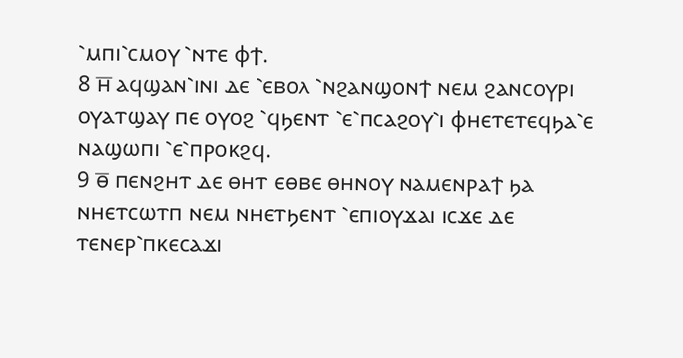⳿ⲙⲡⲓ⳿ⲥⲙⲟⲩ ⳿ⲛⲧⲉ ⲫϯ.
8 ⲏ̅ ⲁϥϣⲁⲛ⳿ⲓⲛⲓ ⲇⲉ ⳿ⲉⲃⲟⲗ ⳿ⲛϩⲁⲛϣⲟⲛϯ ⲛⲉⲙ ϩⲁⲛⲥⲟⲩⲣⲓ ⲟⲩⲁⲧϣⲁⲩ ⲡⲉ ⲟⲩⲟϩ ⳿ϥϧⲉⲛⲧ ⳿ⲉ⳿ⲡⲥⲁϩⲟⲩ⳿ⲓ ⲫⲏⲉⲧⲉⲧⲉϥϧⲁ⳿ⲉ ⲛⲁϣⲱⲡⲓ ⳿ⲉ⳿ⲡⲣⲟⲕϩϥ.
9 ⲑ̅ ⲡⲉⲛϩⲏⲧ ⲇⲉ ⲑⲏⲧ ⲉⲑⲃⲉ ⲑⲏⲛⲟⲩ ⲛⲁⲙⲉⲛⲣⲁϯ ϧⲁ ⲛⲏⲉⲧⲥⲱⲧⲡ ⲛⲉⲙ ⲛⲏⲉⲧϧⲉⲛⲧ ⳿ⲉⲡⲓⲟⲩϫⲁⲓ ⲓⲥϫⲉ ⲇⲉ ⲧⲉⲛⲉⲣ⳿ⲡⲕⲉⲥⲁϫⲓ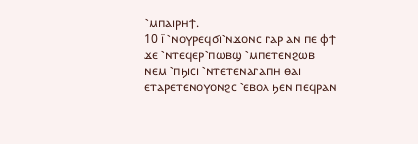⳿ⲙⲡⲁⲓⲣⲏϯ.
10 ⲓ̅ ⳿ⲛⲟⲩⲣⲉϥϭⲓ⳿ⲛϫⲟⲛⲥ ⲅⲁⲣ ⲁⲛ ⲡⲉ ⲫϯ ϫⲉ ⳿ⲛⲧⲉϥⲉⲣ⳿ⲡⲱⲃϣ ⳿ⲙⲡⲉⲧⲉⲛϩⲱⲃ ⲛⲉⲙ ⳿ⲡϧⲓⲥⲓ ⳿ⲛⲧⲉⲧⲉⲛⲁⲅⲁⲡⲏ ⲑⲁⲓ ⲉⲧⲁⲣⲉⲧⲉⲛⲟⲩⲟⲛϩⲥ ⳿ⲉⲃⲟⲗ ϧⲉⲛ ⲡⲉϥⲣⲁⲛ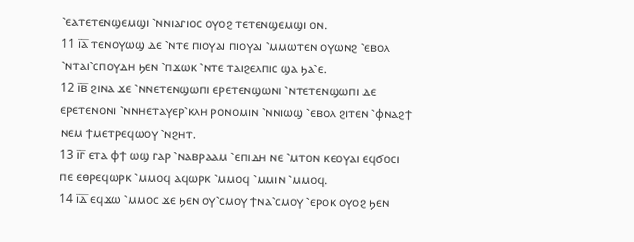⳿ⲉⲁⲧⲉⲧⲉⲛϣⲉⲙϣⲓ ⳿ⲛⲛⲓⲁⲅⲓⲟⲥ ⲟⲩⲟϩ ⲧⲉⲧⲉⲛϣⲉⲙϣⲓ ⲟⲛ.
11 ⲓ̅ⲁ̅ ⲧⲉⲛⲟⲩⲱϣ ⲇⲉ ⳿ⲛⲧⲉ ⲡⲓⲟⲩⲁⲓ ⲡⲓⲟⲩⲁⲓ ⳿ⲙⲙⲱⲧⲉⲛ ⲟⲩⲱⲛϩ ⳿ⲉⲃⲟⲗ ⳿ⲛⲧⲁⲓ⳿ⲥⲡⲟⲩⲇⲏ ϧⲉⲛ ⳿ⲡϫⲱⲕ ⳿ⲛⲧⲉ ⲧⲁⲓϩⲉⲗⲡⲓⲥ ϣⲁ ϧⲁ⳿ⲉ.
12 ⲓ̅ⲃ̅ ϩⲓⲛⲁ ϫⲉ ⳿ⲛⲛⲉⲧⲉⲛϣⲱⲡⲓ ⲉⲣⲉⲧⲉⲛϣⲱⲛⲓ ⳿ⲛⲧⲉⲧⲉⲛϣⲱⲡⲓ ⲇⲉ ⲉⲣⲉⲧⲉⲛⲟⲛⲓ ⳿ⲛⲛⲏⲉⲧⲁⲩⲉⲣ⳿ⲕⲗⲏ ⲣⲟⲛⲟⲙⲓⲛ ⳿ⲛⲛⲓⲱϣ ⳿ⲉⲃⲟⲗ ϩⲓⲧⲉⲛ ⳿ⲫⲛⲁϩϯ ⲛⲉⲙ ϯⲙⲉⲧⲣⲉϥⲱⲟⲩ ⳿ⲛϩⲏⲧ.
13 ⲓ̅ⲅ̅ ⲉⲧⲁ ⲫϯ ⲱϣ ⲅⲁⲣ ⳿ⲛⲁⲃⲣⲁⲁⲙ ⳿ⲉⲡⲓⲇⲏ ⲛⲉ ⳿ⲙⲧⲟⲛ ⲕⲉⲟⲩⲁⲓ ⲉϥϭⲟⲥⲓ ⲡⲉ ⲉⲑⲣⲉϥⲱⲣⲕ ⳿ⲙⲙⲟϥ ⲁϥⲱⲣⲕ ⳿ⲙⲙⲟϥ ⳿ⲙⲙⲓⲛ ⳿ⲙⲙⲟϥ.
14 ⲓ̅ⲇ̅ ⲉϥϫⲱ ⳿ⲙⲙⲟⲥ ϫⲉ ϧⲉⲛ ⲟⲩ⳿ⲥⲙⲟⲩ ϯⲛⲁ⳿ⲥⲙⲟⲩ ⳿ⲉⲣⲟⲕ ⲟⲩⲟϩ ϧⲉⲛ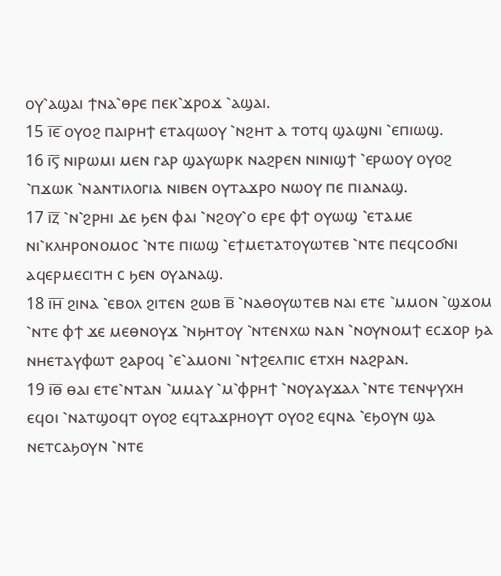ⲟⲩ⳿ⲁϣⲁⲓ ϯⲛⲁ⳿ⲑⲣⲉ ⲡⲉⲕ⳿ϫⲣⲟϫ ⳿ⲁϣⲁⲓ.
15 ⲓ̅ⲉ̅ ⲟⲩⲟϩ ⲡⲁⲓⲣⲏϯ ⲉⲧⲁϥⲱⲟⲩ ⳿ⲛϩⲏⲧ ⲁ ⲧⲟⲧϥ ϣⲁϣⲛⲓ ⳿ⲉⲡⲓⲱϣ.
16 ⲓ̅ⲋ̅ ⲛⲓⲣⲱⲙⲓ ⲙⲉⲛ ⲅⲁⲣ ϣⲁⲩⲱⲣⲕ ⲛⲁϩⲣⲉⲛ ⲛⲓⲛⲓϣϯ ⳿ⲉⲣⲱⲟⲩ ⲟⲩⲟϩ ⳿ⲡϫⲱⲕ ⳿ⲛⲁⲛⲧⲓⲗⲟⲅⲓⲁ ⲛⲓⲃⲉⲛ ⲟⲩⲧⲁϫⲣⲟ ⲛⲱⲟⲩ ⲡⲉ ⲡⲓⲁⲛⲁϣ.
17 ⲓ̅ⲍ̅ ⳿ⲛ⳿ϩⲣⲏⲓ ⲇⲉ ϧⲉⲛ ⲫⲁⲓ ⳿ⲛϩⲟⲩ⳿ⲟ ⲉⲣⲉ ⲫϯ ⲟⲩⲱϣ ⳿ⲉⲧⲁⲙⲉ ⲛⲓ⳿ⲕⲗⲏⲣⲟⲛⲟⲙⲟⲥ ⳿ⲛⲧⲉ ⲡⲓⲱϣ ⳿ⲉϯⲙⲉⲧⲁⲧⲟⲩⲱⲧⲉⲃ ⳿ⲛⲧⲉ ⲡⲉϥⲥⲟϭⲛⲓ ⲁϥⲉⲣⲙⲉⲥⲓⲧⲏ ⲥ ϧⲉⲛ ⲟⲩⲁⲛⲁϣ.
18 ⲓ̅ⲏ̅ ϩⲓⲛⲁ ⳿ⲉⲃⲟⲗ ϩⲓⲧⲉⲛ ϩⲱⲃ ⲃ̅ ⳿ⲛⲁⲑⲟⲩⲱⲧⲉⲃ ⲛⲁⲓ ⲉⲧⲉ ⳿ⲙⲙⲟⲛ ⳿ϣϫⲟⲙ ⳿ⲛⲧⲉ ⲫϯ ϫⲉ ⲙⲉⲑⲛⲟⲩϫ ⳿ⲛϧⲏⲧⲟⲩ ⳿ⲛⲧⲉⲛⲭⲱ ⲛⲁⲛ ⳿ⲛⲟⲩⲛⲟⲙϯ ⲉⲥϫⲟⲣ ϧⲁ ⲛⲏⲉⲧⲁⲩⲫⲱⲧ ϩⲁⲣⲟϥ ⳿ⲉ⳿ⲁⲙⲟⲛⲓ ⳿ⲛϯϩⲉⲗⲡⲓⲥ ⲉⲧⲭⲏ ⲛⲁϩⲣⲁⲛ.
19 ⲓ̅ⲑ̅ ⲑⲁⲓ ⲉⲧⲉ⳿ⲛⲧⲁⲛ ⳿ⲙⲙⲁⲩ ⳿ⲙ⳿ⲫⲣⲏϯ ⳿ⲛⲟⲩⲁⲩϫⲁⲗ ⳿ⲛⲧⲉ ⲧⲉⲛⲯⲩⲭⲏ ⲉϥⲟⲓ ⳿ⲛⲁⲧϣⲟϥⲧ ⲟⲩⲟϩ ⲉϥⲧⲁϫⲣⲏⲟⲩⲧ ⲟⲩⲟϩ ⲉϥⲛⲁ ⳿ⲉϧⲟⲩⲛ ϣⲁ ⲛⲉⲧⲥⲁϧⲟⲩⲛ ⳿ⲛⲧⲉ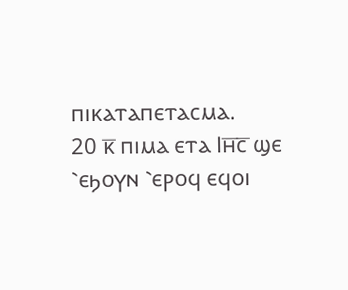ⲡⲓⲕⲁⲧⲁⲡⲉⲧⲁⲥⲙⲁ.
20 ⲕ̅ ⲡⲓⲙⲁ ⲉⲧⲁ Ⲓⲏ̅ⲥ̅ ϣⲉ ⳿ⲉϧⲟⲩⲛ ⳿ⲉⲣⲟϥ ⲉϥⲟⲓ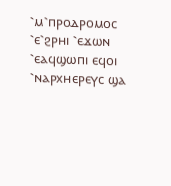⳿ⲙ⳿ⲡⲣⲟⲇⲣⲟⲙⲟⲥ ⳿ⲉ⳿ϩⲣⲏⲓ ⳿ⲉϫⲱⲛ ⳿ⲉⲁϥϣⲱⲡⲓ ⲉϥⲟⲓ ⳿ⲛⲁⲣⲭⲏⲉⲣⲉⲩⲥ ϣⲁ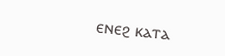ⲉⲛⲉϩ ⲕⲁⲧⲁ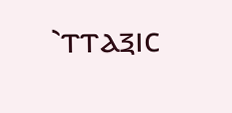⳿ⲧⲧⲁⲝⲓⲥ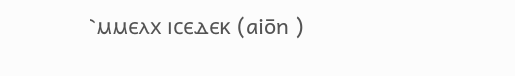⳿ⲙⲙⲉⲗⲭ ⲓⲥⲉⲇⲉⲕ (aiōn )